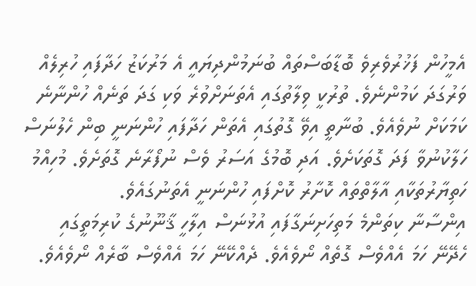އެމީހުން ފަޚުރުވެރިވެ ބޮޑާބަސްތައް ބުނަމުންދިޔައީ އެ މަރުކަޒު ހަދާފައި ހުރިލެއް ވަރުގަދަ ކަމުންނެވެ. ތުރުކީ ވިލާތުގައި އެތަނަށްވުރެ ވަކި ގަދަ ތަނެއް ހުންނާނެ ކަމަކަށް ނުވެއެވެ. ބުނާތީ އިވޭ ގޮތުގައި އެތަން ހަދާފައި ހުންނަނީ ބިން ހެލުނަސް ހަލާކުނުވާ ފަދަ ގޮތަކަށެވެ. އަދި ބޮމުގެ އަސަރު ވެސް ނުފޯރާނެ ގޮތަށެވެ. މުހިއްމު ހަތިޔާރުތަކާއި އާލާތްތައް ކޮށާރު ކޮށްފައި ހުންނަނީ އެތަނުގައެވެ.
އިންސާނާ ކިތަންމެ މަތިހަށިނަގާފައި އުޅުނަސް އިލާހީ ޤާނޫނުގެ ކުރިމަތީގައި ހެދޭނޭ ހަމަ އެއްވެސް ގޮތެއް ނޯވެއެވެ. ދެއްކޭނޭ ހަމަ އެއްވެސް ބާރެއް ނޯވެއެވެ.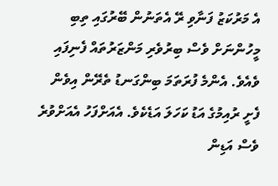އެ މަރުކަޒު ފަނާވި ރޭ އެތަނުން ބޭރުގައި ތިބި މީހުންނަށް ވެސް ބިރުވެރި މަންޒަރުތައް ފެނިފައި ވެއެވެ. އެންމެ ފުރަތަމަ ބިންގަނޑު ތެރޭން އިވެން ފެށީ ރުއިމުގެ އަޑު ކަހަލަ އަޑެކެވެ. އެއަށްފަހު އެއަށްވުރެ ވެސް އަޑިން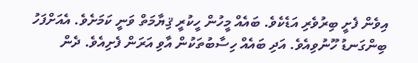އިވެން ފެށީ ބިރުވެރި އަޑެކެވެ. ބައެއް މީހުން ހީކުރީ ޤިޔާމަތް ވަނީ ކަމަށެވެ. އެއަށްފަހު ބިންގަނޑު ހޫނުވިއެވެ. އަދި ބައެއް ހިސާބުތަކުން އާވި އަރަން ފެށިއެވެ. ދެން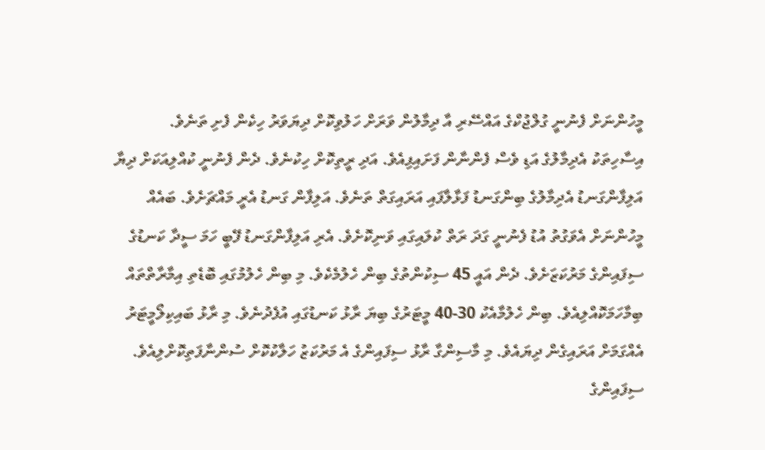މީހުންނަށް ފެނުނީ ގުލްޖުކްގެ އައްސޭރި އާ ދިމާލުން ވަރަށް ހަލުވިކޮށް ދިޔަވަރު ހިކެން ފެށި ތަނެވެ. އިސާހިތަކު އެދިމާލުގެ އަޑި ވެސް ފެންނާން ފަށައިފިއެވެ. އަދި ރީތިކޮށް ހިކުނެވެ. ދެން ފެނުނީ ކުއްލިއަކަށް ދިޔާ އަލިފާންގަނޑު އެދިމާލުގެ ބިންގަނޑު ފަޅާލާފައި އަރައިގަތް ތަނެވެ. އަލިފާން ގަނޑު އެރީ މައްޗަށެވެ. ބައެއް މީހުންނަށް އެވަގުތު އުޑު ފެނުނީ ގަދަ ރަތް ކުލައިގައި ވަނިކޮށެވެ. އެރި އަލިފާންގަނޑު ފޭބީ ހަމަ ސީދާ ކަނޑުގެ ސިފައިންގެ މަރުކަޒަށެވެ. ދެން އައީ 45 ސިކުންތުގެ ބިން ހެލުމެކެވެ. މި ބިން ހެލުމުގައި ބޮޑެތި އިމާރާތްތައް ބިމާހަމަކޮއްލިއެވެ. ބިން ހެލުމާއެކު 30-40 މީޓަރުގެ ބިޔަ ރާޅު ކަނޑުގައި އުފެދުނެވެ. މި ރާޅު ބައިކިލޯމީޓަރު އެއްގަމަށް އަރައިގެން ދިޔައެވެ. މި މާސިންގާ ރާޅު ސިފައިންގެ އެ މަރުކަޒު ހަލާކުކޮށް ސުންނާފަތިކޮށްލިއެވެ. ސިފައިންގެ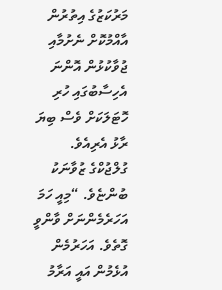މަރުކަޒުގެ އިތުރުން އާއްމުކޮށް ނެށުމާއި ޖުވާކުޅުން އޮންނަ އެހިސާބުގައި ހުރި ހޮޓަލަކަށް ވެސް ބިޔަ ރާޅު އެރިއެވެ.
ގުލްޖުކްގެ ޒުވާނަކު ބުންޏެވެ. “މިއީ ހަމަ އަހަރެމެންނަށް ވާންވީ ގޮތެވެ. އަހަރުމެން އުޅެމުން އައީ އަރާމު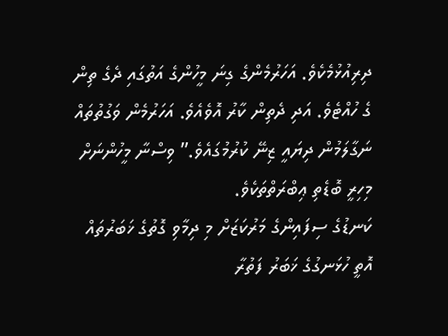ދިރިއުޅުމެކެވެ. އަހަރުމެންގެ ގިނަ މީހުންގެ އަތުގައި ދެގެ ތިން ގެ ހުއްޓެވެ. އަދި ދެތިން ކާރު އޮވެއެވެ. އަހަރުމެން ވަގުތުތައް ނަގާލަމުން ދިޔައީ ޒިނޭ ކުރުމުގައެވެ.” ވިސްނާ މީހުންނަށް މިހިރީ ބޮޑެތި ޢިބްރަތްތަކެވެ.
ކަނޑުގެ ސިފައިންގެ މަރުކަޒަށް މި ދިމާވި ގޮތުގެ ޚަބަރުތައް އޮތީ ހުޅަނގުގެ ޚަބަރު ފަތުރާ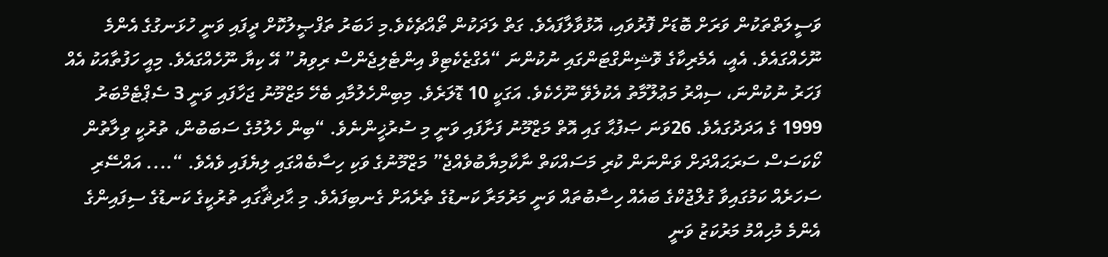ވަސީލަތްތަކުން ވަރަށް ބޮޑަށް ފޮރުވައި، އޮޅުވާލާފައެވެ. ގަތް ލަދަކުން ތޯއްޗެކެވެ.މި ޚަބަރު ތަފްޞީލުކޮށް ދީފައި ވަނީ ހުޅަނގުގެ އެންމެ ނޫހެއްގައެވެ. އެއީ، އެމެރިކާގެ ވޮޝިންގްޓަންގައި ނުކުންނަ “އެގްޒެކެޓިވް އިންޓެލިޖެންސް ރިވިޔު” އޭ ކިޔާ ނޫހެއްގައެވެ. މިއީ ހަފުތާއަކު އެއް ފަހަރު ނުކުންނަ، ސިއްރު މަޢުލޫމާތު އެކުލެވޭ ނޫހެކެވެ. އަގަކީ 10 ޑޮލަރެވެ. މިބިންހެލުމާއި ބެހޭ މަޒްމޫނު ޖަހާފައި ވަނީ 3 ސެޕްޓެމްބަރު 1999 ގެ އަދަދުގައެވެ. 26ވަނަ ޞަފުޙާ ގައި އޮތް މަޒްމޫނު ފަށާފައި ވަނީ މި ސުރުޚީންނެވެ. “ބިން ހެލުމުގެ ސަބަބުން، ތުރުކީ ވިލާތުން ކޯކަސަސް ސަރަޙައްދަށް ވަންނަން ކުރި މަސައްކަތް ނާކާމިޔާބުވެއްޖެ” މަޒްމޫނުގެ ވަކި ހިސާބެއްގައި ލިޔެފައި ވެއެވެ. “.... އައްސޭރި ސަހަރެއް ކަމުގައިވާ ގުލްޖުކްގެ ބައެއް ހިސާބުތައް ވަނީ މަރުމަރާ ކަނޑުގެ ތެރެއަށް ގެނބިފައެވެ. މި ޙާދިޘާގައި ތުރުކީގެ ކަނޑުގެ ސިފައިންގެ އެންމެ މުހިއްމު މަރުކަޒު ވަނީ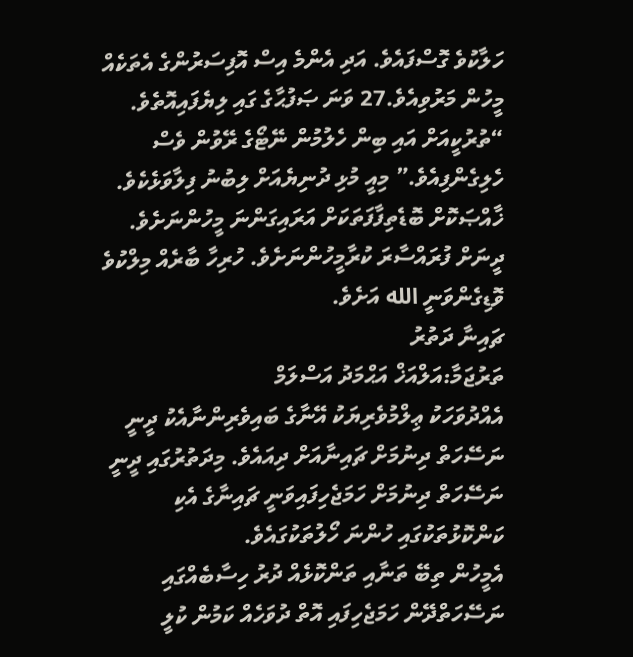ހަލާކުވެ ގޮސްފައެވެ. އަދި އެންމެ އިސް އޮފިސަރުންގެ އެތަކެއް މީހުން މަރުވިއެވެ.27 ވަނަ ޞަފުޙާގެ ގައި ލިޔެފައިއޮތެވެ. “ތުރުކީއަށް އައި ބިން ހެލުމުން ނޭޓޯގެ ރޭވުން ވެސް ހެލިގެންފިއެވެ.” މިއީ މުޅި ދުނިޔެއަށް ލިބުނު ފިލާވަޅެކެވެ. ޚާއްޞަކޮށް ބޮޑެތިފާފަތަކަށް އަރައިގަންނަ މީހުންނަށެވެ. ދީނަށް ފުރައްސާރަ ކުރާމީހުންނަށެވެ. ހުރިހާ ބާރެއް މިލްކުވެ ވޮޑިގެންވަނީ الله އަށެވެ.
ޗައިނާ ދަތުރު
ތަރުޖަމާ:އަލްއަޚް އަޙްމަދު އަސްލަމް
އެއްދުވަހަކު ޢިލްމުވެރިޔަކު އޭނާގެ ބައިވެރިންނާއެކު ދީނީ ނަސޭހަތް ދިނުމަށް ޗައިނާއަށް ދިއައެވެ. މިދަތުރުގައި ދީނީ ނަސޭހަތް ދިނުމަށް ހަމަޖެހިފައިވަނީ ޗައިނާގެ އެކި ކަންކޮޅުތަކުގައި ހުންނަ ހޯލުތަކުގައެވެ.
އެމީހުން ތިބޭ ތަނާއި ތަންކޮޅެއް ދުރު ހިސާބެއްގައި ނަސޭހަތްދޭން ހަމަޖެހިފައި އޮތް ދުވަހެއް ކަމުން ކުލީ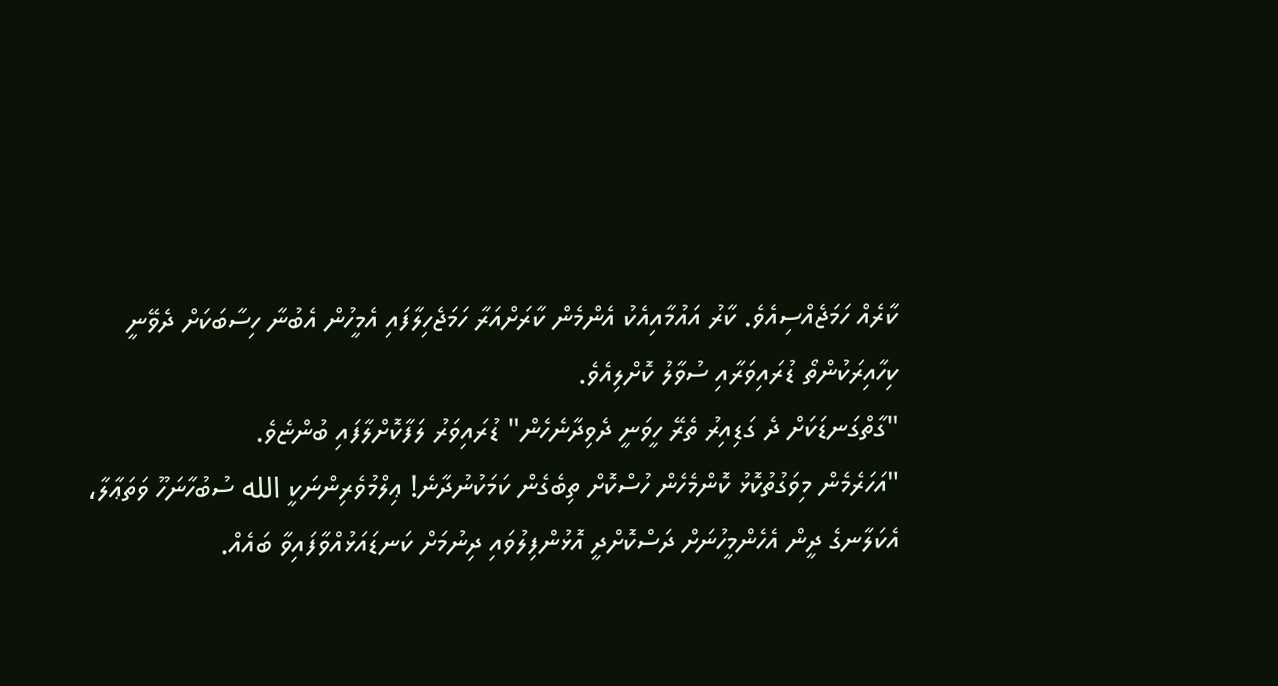ކާރެއް ހަމަޖެއްސިއެވެ. ކާރު އައުމާއިއެކު އެންމެން ކާރަށްއަރާ ހަމަޖެހިލާފައި އެމީހުން އެބުނާ ހިސާބަކަށް ދެވޭނީ ކިހާއިރަކުންތޯ ޑުރައިވަރާއި ސުވާލު ކޮށްލިއެވެ.
"ގާތްގަނޑަކަށް ދެ ގަޑިއިރު ތެރޭ ހީވަނީ ދެވިދާނެހެން" ޑުރައިވަރު ލަފާކޮށްލާފައި ބުންޏެވެ.
"އަހަރެމެން މިވަގުތުކޮޅު ކޮންމެހެން ހުސްކޮށް ތިބެގެން ކަމަކުނުދާނެ! ޢިލްމުވެރިންނަކީ الله ސުބުހާނަހޫ ވަތަޢާލާ، އެކަލާނގެ ދީން އެހެންމީހުނަށް ދަސްކޮށްދީ އޮޅުންފިލުވައި ދިނުމަށް ކަނޑައަޅުއްވާފައިވާ ބައެއް.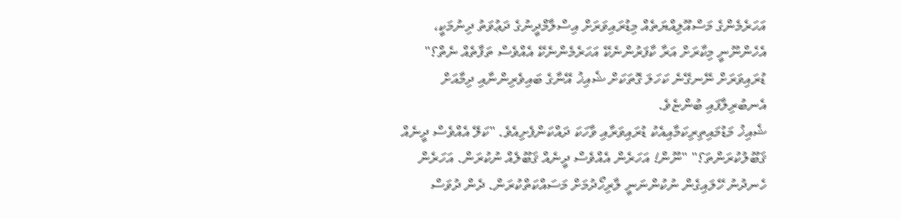އަހަރެމެންގެ މަސްއޫލިއްޔަތެއް މިޑުރައިވަރަށް އިސްލާމްދީނުގެ ދަޢުވަތު ދިނުމަކީ، އެހެންނޫނީ މިކާރަށް އަރާ ކާފަރުންނެކޭ އަހަރެމެންނެކޭ އެއްވެސް ތަފާތެއް ނެތް؟" ޑުރައިވަރަށް ނޭނގޭނެ ކަހަލަ ގޮތަކަށް ޝެއިޚު އޭނާގެ ބައިވެރިންނާއި ދިމާއަށް އެނބުރިލާފައި ބުންޏެވެ.
ޝެއިޚު މަޑުމައިތިރިކަމާއިއެކު ޑުރައިވަރާއި ވާހަކަ ދައްކަންފެށިއެވެ. "ކަލޭ އެއްވެސް ދީނެއް ޤަބޫލުކުރަންތަ؟" "ނޫން! އަހަރެން އެއްވެސް ދީނެއް ޤަބޫލެއް ނުކުރަން. އަހަރެން ހެނދުނު ހޭލައިގެން ނުކުންނަނީ ލާރިހޯދުމަށް މަސައްކަތްކުރަން. ދެން ދުވަސް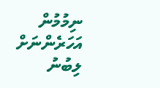ނިމުމުން އަހަރެންނަށް ލިބުނު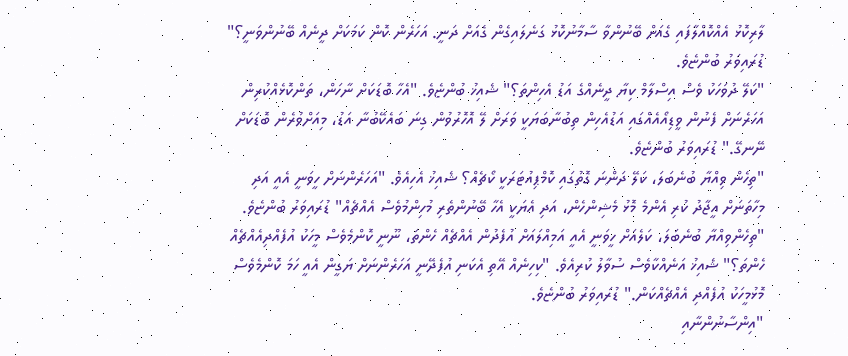ލާރިކޮޅު އެއްކޮއްލާފައި ގެއަށް ބޭނުންވާ ސާމާނުކޮޅު ގަނެލައިގެން ގެއަށް ދަނީ. އަހަރެން ކޮން ކަމަކަށް ދީނެއް ބޭނުންވަނީ؟" ޑުރައިވަރު ބުންޏެވެ.
"ކަލޭ ދުވަހަކު ވެސް އިސްލާމް ކިޔާ ދީނެއްގެ އަޑު އެހިންތަ؟" ޝެއިޚު ބުންޏެވެ. "އެހާ ބޮޑަކަށް ނާހަން، ތަންކޮޅެއްކުރިން އަހަރެނަށް ފެނުން ވީޑިއޯއެއްގައި އަޑުއެހިން ތިބުނާބަޔަކީ ވަރަށް ލޭ އޮހޮރުވުން ގިނަ ބައެކޭބުނާ އަޑު، މިއަށްވުރެން ބޮޑަކަށް ނޭނގޭ." ޑުރައިވަރު ބުންޏެވެ.
"ތިހެން ވިއްޔާ ބުނެބަލަ، ކަލޭ ދަންނަ ގޮތުގައި ކޮމްޕިއުޓަރަކީ ކޯޗެއް؟ ޝެއިޚު އެހިއެވެ. "އަހަރެންނަށް ހީވަނީ އެއީ އަދި މިހާތަނަށް އީޖާދު ކުރި އެންމެ މޮޅު މެޝިންހެން، އަދި އެޔަކީ އެހާ ބޭނުންތެރި މުހިންމުވެސް އެއްޗެއް" ޑުރައިވަރު ބުންޏެވެ.
"ތިހެންވިއްޔާ ބުނެބަލަ، ކަލެއަށް ހީވަނީ އެއީ އަމިއްލައަށް އުފެދުން އެއްޗެއް ހެންތަ، ނޫނީ ކޮންމެވެސް މީހަކު އުފެއްދިއެއްޗެއް ހެންތަ؟" ޝެއިޚު އަނެއްކާވެސް ސުވާލު ކުރިއެވެ. "ކިހިނެއް އޭތި އެކަނި އުފެދޭނީ އަހަރެންނަށް ޔަގީން އެއީ ހަމަ ކޮންމެވެސް މޮޅުމީހަކު އުފެއްދި އެއްޗެއްކަން." ޑުރައިވަރު ބުންޏެވެ.
"އިންސާނުންނާއި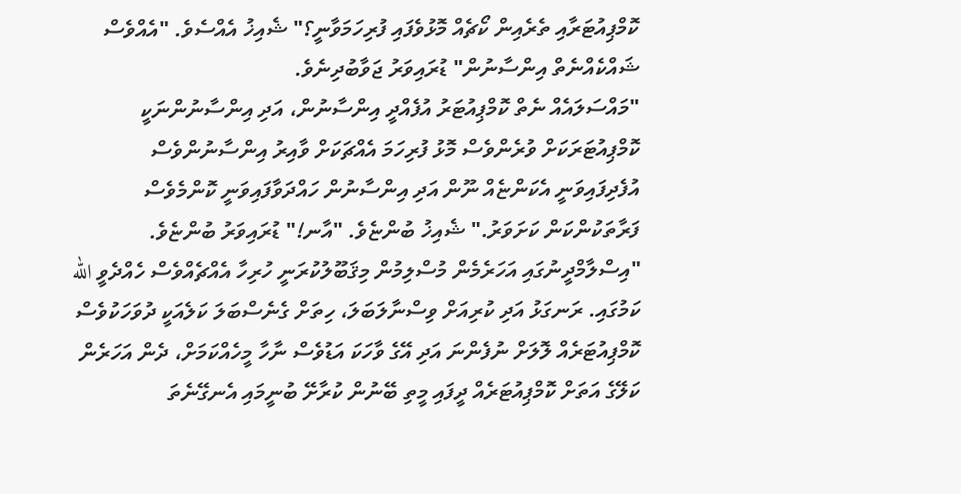ކޮމްޕިއުޓަރާއި ތެރެއިން ކޯޗެއް މޮޅުވެފައި ފުރިހަމަވާނީ؟" ޝެއިޚު އެއްސެވެ. "އެއްވެސް ޝައްކެއްނެތް އިންސާނުން" ޑުރައިވަރު ޖަވާބުދިނެވެ.
"މައްސަލައެއް ނެތް ކޮމްޕިއުޓަރު އުފެއްދީ އިންސާނުން، އަދި އިންސާނުންނަކީ ކޮމްޕިއުޓަރަކަށް ވުރެންވެސް މޮޅު ފުރިހަމަ އެއްޗަކަށް ވާއިރު އިންސާނުންވެސް އުފެދިފައިވަނީ އެކަންޏެއް ނޫން އަދި އިންސާނުން ހައްދަވާފައިވަނީ ކޮންމެވެސް ފަރާތަކުންކަން ކަށަވަރު." ޝެއިޚު ބުންޏެވެ. "އާނ!" ޑުރައިވަރު ބުންޏެވެ.
"އިސްލާމްދީނުގައި އަހަރެމެން މުސްލިމުން މިޤަބޫލުކުރަނީ ހުރިހާ އެއްޗެއްވެސް ހެއްދެވީ الله ކަމުގައި. ރަނގަޅު އަދި ކުރިއަށް ވިސްނާލަބަލަ، ހިތަށް ގެނެސްބަލަ ކަލެއަކީ ދުވަހަކުވެސް ކޮމްޕިއުޓަރެއް ލޮލަށް ނުފެންނަ އަދި އޭގެ ވާހަކަ އަޑުވެސް ނާހާ މީހެއްކަމަށް، ދެން އަހަރެން ކަލޭގެ އަތަށް ކޮމްޕިއުޓަރެއް ދީފައި މީތި ބޭނުން ކުރާށޭ ބުނީމައި އެނގޭނެތަ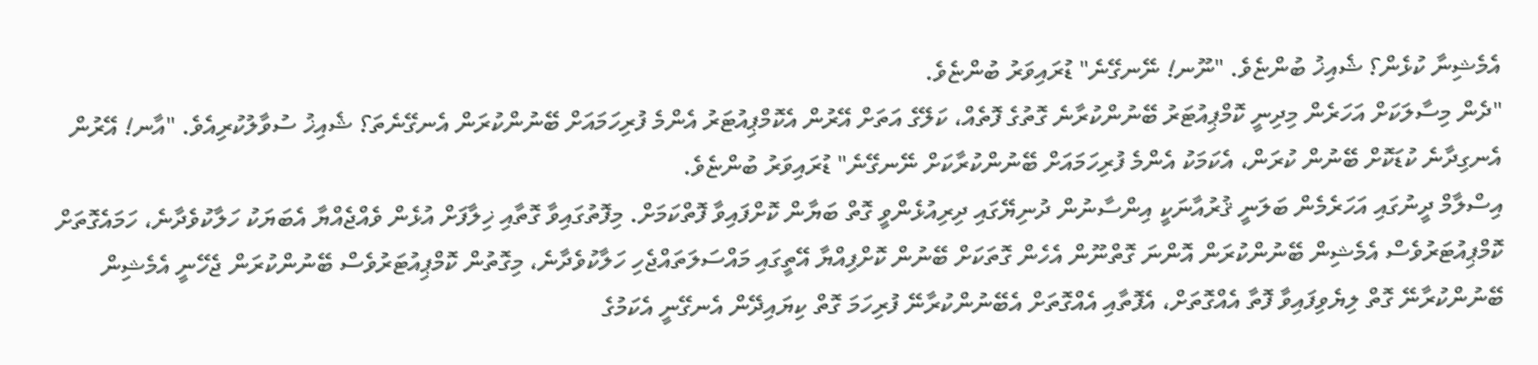އެމެޝިނާ ކުޅެން؟ ޝެއިޚު ބުންޏެވެ. "ނޫނ! ނޭނގޭނެ" ޑުރައިވަރު ބުންޏެވެ.
"ދެން މިސާލަކަށް އަހަރެން މިދިނީ ކޮމްޕިއުޓަރު ބޭނުންކުރާނެ ގޮތުގެ ފޮތެއް، ކަލޭގެ އަތަށް އޭރުން އެކޮމްޕިއުޓަރު އެންމެ ފުރިހަމައަށް ބޭނުންކުރަން އެނގޭނެތަ؟ ޝެއިޚު ސުވާލުކުރިއެވެ. "އާނ! އޭރުން އެނގިދާނެ ކުޑަކޮށް ބޭނުން ކުރަން، އެކަމަކު އެންމެ ފުރިހަމައަށް ބޭނުންކުރާކަށް ނޭނގޭނެ" ޑުރައިވަރު ބުންޏެވެ.
އިސްލާމް ދީނުގައި އަހަރެމެން ބަލަނީ ޤުރުއާނަކީ އިންސާނުން ދުނިޔޭގައި ދިރިއުޅެންވީ ގޮތް ބަޔާން ކޮށްފައިވާ ފޮތްކަމަށް. މިފޮތުގައިވާ ގޮތާއި ޚިލާފަށް އުޅެން ވެއްޖެއްޔާ އެބަޔަކު ހަލާކުވެދާނެ، ހަމައެގޮތަށް ކޮމްޕިއުޓަރުވެސް އެމެޝިން ބޭނުންކުރަން އޮންނަ ގޮތްނޫން އެހެން ގޮތަކަށް ބޭނުން ކޮށްފިއްޔާ އޭތީގައި މައްސަލަތައްޖެހި ހަލާކުވެދާނެ، މިގޮތުން ކޮމްޕިއުޓަރުވެސް ބޭނުންކުރަން ޖެހޭނީ އެމެޝިން ބޭނުންކުރާނޭ ގޮތް ލިޔެވިފައިވާ ފޮތާ އެއްގޮތަށް، އެފޮތާއި އެއްގޮތަށް އެބޭނުންކުރާނޭ ފުރިހަމަ ގޮތް ކިޔައިދޭން އެނގޭނީ އެކަމުގެ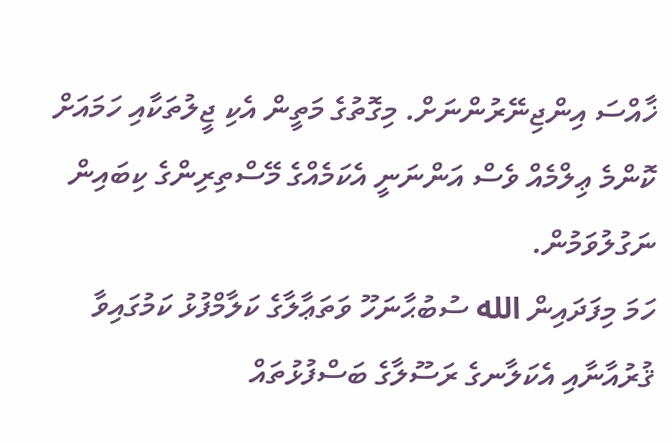ޚާއްސަ އިންޖިނޭރުންނަށް. މިގޮތުގެ މަތީން އެކި ޖީލުތަކާއި ހަމައަށް ކޮންމެ ޢިލްމެއް ވެސް އަންނަނީ އެކަމެއްގެ މޭސްތިރިންގެ ކިބައިން ނަގުލުވަމުން.
ހަމަ މިފަދައިން الله ސުބުޙާނަހޫ ވަތަޢާލާގެ ކަލާމްފުޅު ކަމުގައިވާ ޤުރުއާނާއި އެކަލާނގެ ރަސޫލާގެ ބަސްފުޅުތައް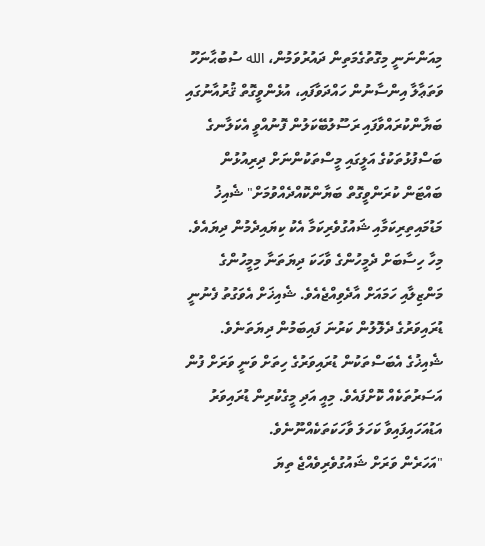މިއަންނަނީ މިގޮތުގެމަތިން ދައުރުވަމުން، الله ސުބުޙާނަހޫ ވަތަޢާލާ އިންސާނުން ހައްދަވާފައި، އުޅެންވީގޮތް ޤުރުއާނުގައި ބަޔާންކުރައްވާފައި ރަސޫލުބޭކަލުން ފޮނުއްވީ އެކަލާނގެ ބަސްފުޅުތަކުގެ އަލީގައި މީސްތަކުންނަށް ދިރިއުޅުން ބައްޓަން ކުރަންވީގޮތް ބަޔާންކޮއްދެއްވުމަށް" ޝެއިޚު މަޑުމައިތިރިކަމާއި ޝައުގުވެރިކަމާ އެކު ކިޔައިދެމުން ދިޔައެވެ.
މިހާ ހިސާބަށް ދެމީހުންގެ ވާހަކަ ދިޔަތަނާ މިމީހުންގެ މަންޒިލާއި ހަމައަށް އާދެވިއްޖެއެވެ. ޝެއިޚަށް އެވަގުތު ފެނުނީ ޑުރައިވަރުގެ ދެލޮލުން ކަރުނަ ފައިބަމުން ދިޔަތަނެވެ. ޝެއިޚުގެ އެބަސްތަކުން ޑުރައިވަރުގެ ހިތަށް ވަނީ ވަރަށް ފުން އަސަރުތަކެއް ކޮށްފައެވެ. މިއީ އަދި މީގެކުރިން ޑުރައިވަރު އަޑުއަހައިފައިވާ ކަހަލަ ވާހަކަތަކެއްނޫނެވެ.
"އަހަރެން ވަރަށް ޝައުގުވެރިވެއްޖެ ތިޔަ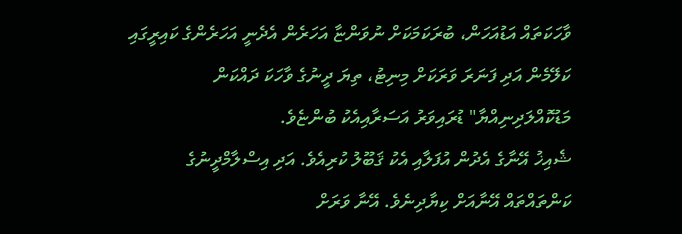ވާހަކަތައް އަޑުއަހަން، ބުރަކަމަކަށް ނުވަންޏާ އަހަރެން އެދެނީ އަހަރެންގެ ކައިރީގައި ކަލޭމެން އަދި ފަނަރަ ވަރަކަށް މިނިޓު، ތިޔަ ދީނުގެ ވާހަކަ ދައްކަން މަޑުކޮއްލަދިނިއްޔާ" ޑުރައިވަރު އަސަރާއިއެކު ބުންޏެވެ.
ޝެއިޚު އޭނާގެ އެދުން އުފަލާއި އެކު ޤަބޫލު ކުރިއެވެ. އަދި އިސްލާމްދީނުގެ ކަންތައްތައް އޭނާއަށް ކިޔާދިނެވެ. އޭނާ ވަރަށް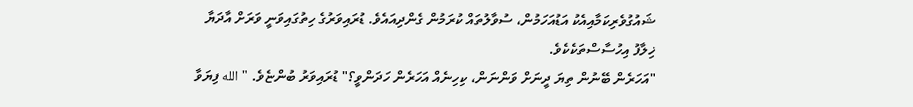ޝައުގުވެރިކަމާއިއެކު އަޑުއަހަމުން، ސުވާލުތައް ކުރަމުން ގެންދިއައެވެ. ޑުރައިވަރުގެ ހިތުގައިވަނީ ވަރަށް އާދަޔާ ޚިލާފު އިހުސާސްތަކެކެވެ.
"އަހަރެން ބޭނުން ތިޔަ ދީނަށް ވަންނަން، ކިހިނެއް އަހަރެން ހަދަންވީ؟" ޑުރައިވަރު ބުންޏެވެ. "الله ފިޔަވާ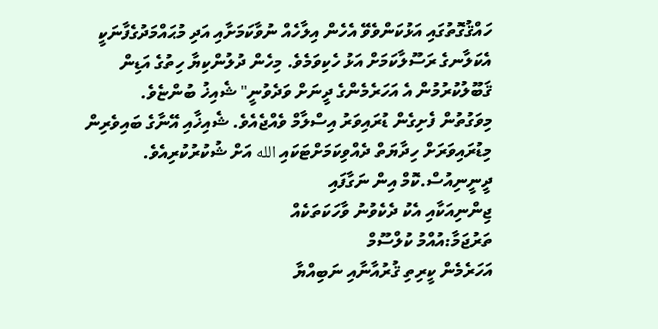ހައްޤުގޮތުގައި އަޅުކަންވެވޭ އެހެން އިލާހެއް ނުވާކަމަށާއި އަދި މުޙައްމަދުގެފާނަކީ އެކަލާނގެ ރަސޫލާކަމަށް އަޅު ހެކިވަމެވެ. މިހެން ދުލުންކިޔާ ހިތުގެ އަޑިން ޤަބޫލުކުރުމުން އެ އަހަރެމެންގެ ދީނަށް ވަދެވުނީ" ޝެއިޚު ބުންޏެވެ.
މިވަގުތުން ފެށިގެން ޑުރައިވަރު އިސްލާމް ވެއްޖެއެވެ. ޝެއިޚާއި އޭނާގެ ބައިވެރިން މިޑުރައިވަރަށް ހިދާޔަތް ދެއްވިކަމަށްޓަކައި الله އަށް ޝުކުރުކުރިއެވެ.
ދީނީނިއުސް.ކޮމް އިން ނަގާފައި
ޖިންނިއަކާއި އެކު ދެކެވުނު ވާހަކަތަކެއް
ތަރުޖަމާ:އުއްމު ކުލްސޫމް
އަހަރެމެން ކީރިތި ޤުރުއާނާއި ނަބިއްޔާ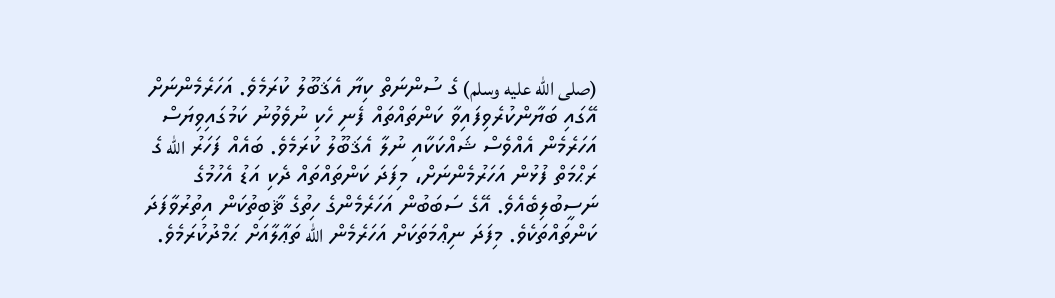(صلى الله عليه وسلم) ގެ ސުންނަތް ކިޔާ އެޤަބޫލު ކުރަމެވެ. އަހަރެމެންނަށް އޭގައި ބަޔާންކުރެވިފައިވާ ކަންތައްތައް ފެނި ހެކި ނުވެވުނު ކަމުގައިވިޔަސް އަހަރެމެން އެއްވެސް ޝައްކަކާއި ނުލާ އެޤަބޫލު ކުރަމެވެ. ބައެއް ފަހަރު الله ގެ ރަޙްމަތް ފުޅުން އަހަރުމެންނަށް، މިފަދަ ކަންތައްތައް ދެކި އަޑު އެހުމުގެ ނަސީބުލިބެއެވެ. އޭގެ ސަބަބުން އަހަރެމެންގެ ހިތުގެ ޘާބިތުކަން އިތުރުވާފަދަ ކަންތައްތަކެވެ. މިފަދަ ނިޢްމަތަކަށް އަހަރެމެން الله ތަޢާލާއަށް ޙަމްދުކުރަމެވެ.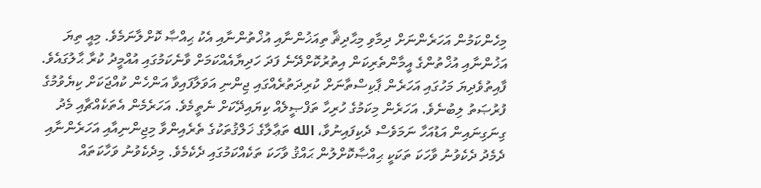މިހެންކަމުން އަހަރެންނަށް ދިމާވި މިޙާދިޘާ ތިއަޚުންނާއި އުޚްތުންނާއި އެކު ޙިއްޞާ ކޮށްލާނަމެވެ. މިއީ ތިޔަ އަޚުންނާއި އުޚްތުންގެ އީމާންތެރިކަން އިތުރުކޮށްދޭނެ ފަދަ ހަދިޔާއެއްކަމަށް ވާނެކަމުގައި އުއްމީދު ކުރާ ޙާލުގައެވެ.
ފާއިތުވެދިޔަ މަހުގައި އަހަރެން ޕާކިސްތާނަށް ކުރިދަތުރެއްގައި ޖިންނި އަވަލާފައިވާ އަންހެން ކުއްޖަކަށް ކިޔެވުމުގެ ފުރުޞަތު ލިބުނެވެ. އަހަރެން މިކަމުގެ ހުރިހާ ތަފްޞީލެއް ކިޔައިދޭކަށް ނެތީމެވެ. އަހަރެމެން އެތަކެއްޗާއި މެދު ގިނަގިނައިން އަޑުއަހާ ނަމަވެސް ދެކިފައިނުވާ، الله ތަޢާލާގެ ޚަލްޤުތަކުގެ ތެރެއިންވާ މިޖިންނިއާއި އަހަރެންނާއި ދެމެދު ދެކެވުނު ވާހަކަ ތަކަކީ ޙިއްޞާކޮށްލުން ޙައްޤު ވާހަކަ ތަކެއްކަމުގައި ދެކެމެވެ. މިދެކެވުނު ވަހާކަތައް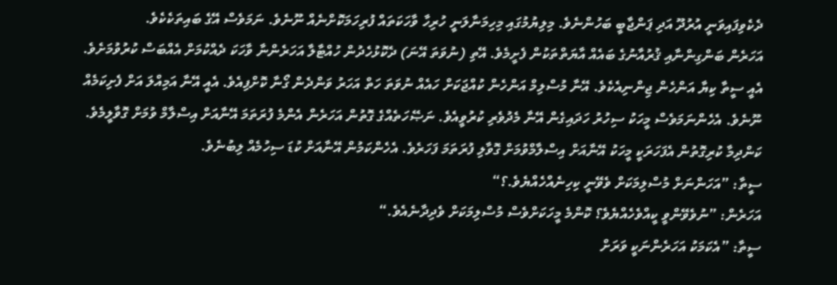ދެކެވިފައިވަނީ އުރުދޫ އަދި ޕަންޖާބީ ބަހުންނެވެ. މިލިޔުމުގައި މިހިމަނާލަނީ ހުރިހާ ވާހަކަތައް ފުރިހަމަކޮށްނެއް ނޫނެވެ. ނަމަވެސް އޭގެ ބައިތަކެކެވެ.
އަހަރެން ބަންގިންނާއި ޤުރުއާނުގެ ބައެއް އާޔަތްތަކުން ފެށީމެވެ. އޭތި (ނުވަތަ އޭނަ) ދެކޮޅުހެދުން ހުއްޓާލާ އަހަރެންނާ ވާހަކަ ދެއްކުމަށް އެއްބަސް ކުރުވުމަށެވެ. އެއީ ސީތާ ކިޔާ އަންހެން ޖިންނިއެކެވެ. އޭނާ މުސްލިމް އަންހެން ކުއްޖަކަށް ހައެއް ނުވަތަ ހަތް އަހަރު ވަންދެން ގޯނާ ކޮށްފިއެވެ. އެއީ އޭނާ އަމިއްލަ އަށް ފެށިކަމެއް ނޫނެވެ. އެހެންނަމަވެސް މީހަކު ސިހުރު ހަދައިގެން އޭނާ މެދުވެރި ކުރުވީއެވެ. ނަޞޭހަތެއްގެ ގޮތުން އަހަރެން އެންމެ ފުރަތަމަ އޭނާއަށް އިސްލާމް ވުމަށް ގޮވާލީމެވެ. ކަންދިމާ ކުރިގޮތުން އެފަހަރަކީ މީހަކު އޭނާއަށް އިސްލާމްވުމަށް ގޮވާލި ފުރަތަމަ ފަހަރެވެ. އެހެންކަމުން އޭނާއަށް ކުޑަ ސިހުމެއް ލިބުނެވެ.
ސީތާ: ”އަހަންނަށް މުސްލިމަކަށް ވެވޭނީ ކިހިނެއްހެއްޔެވެ.؟“
އަހަރެން: ”ނުވެވޭންވީ ކީއްވެހެއްޔެވެ؟ ކޮންމެ މީހަކަށްވެސް މުސްލިމަކަށް ވެދިދާނެއެވެ.“
ސީތާ: ”އެކަމަކު އަހަރެންނަކީ ވަރަށް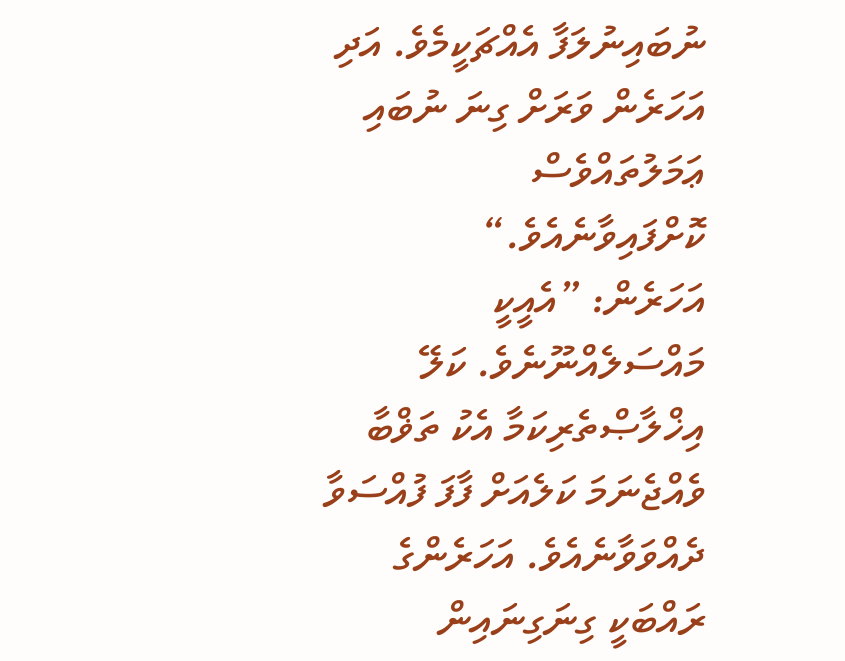ނުބައިނުލަފާ އެއްޗަކީމެވެ. އަދި އަހަރެން ވަރަށް ގިނަ ނުބައި ޢަމަލުތައްވެސް ކޮށްފައިވާނެއެވެ.“
އަހަރެން: ”އެއީކީ މައްސަލެއްނޫނެވެ. ކަލޭ އިޚްލާޞްތެރިކަމާ އެކު ތަޥްބާ ވެއްޖެނަމަ ކަލެއަށް ފާފަ ފުއްސަވާ ދެއްވަވާނެއެވެ. އަހަރެންގެ ރައްބަކީ ގިނަގިނައިން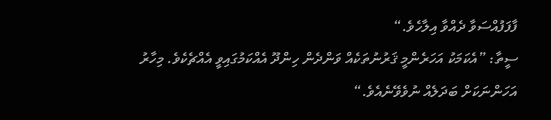ފާފަފުއްސަވާ ދެއްވާ އިލާހެވެ.“
ސީތާ: ”އެކަމަކު އަހަރެންމީ ޤަރުނުތަކެއް ވަންދެން ހިންދޫ އެއްކަމުގައިވީ އެއްޗެކެވެ. މިހާރު އަހަންނަކަށް ބަދަލެއް ނުވެވޭނެއެވެ.“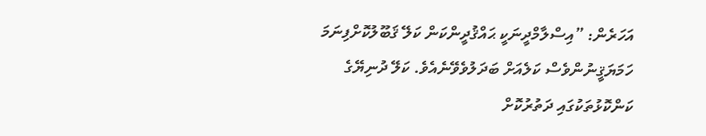އަހަރެން: ”އިސްލާމްދީނަކީ ޙައްޤުދީންކަން ކަލޭ ޤަބޫލުކޮށްފިނަމަ ހަމަޔަޤީނުންވެސް ކަލެއަށް ބަދަލުވެވޭނެއެވެ. ކަލޭ ދުނިޔޭގެ ކަންކޮޅުތަކުގައި ދަތުރުކޮށް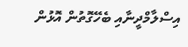އިސްލާމްދީނާއި ބެހޭގޮތުން އޮޅުން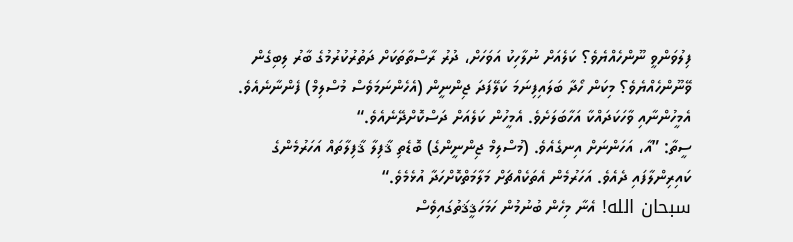ފިލުވަންވީ ނޫންހެއްޔެވެ؟ ކަލެއަށް ނުލާހިކު އަވަހަށް، ދުރު ރާސްތާތަކަށް ދަތުރުކުރުމުގެ ބާރު ލިބިގެން ވޭނޫންހެއްޔެވެ؟ މިކަން ހޯދާ ބަލައިފިނަމަ ކަލޭފަދަ ޖިންނީން (އެހެންނަމަވެސް މުސްލިމް) ފެންނާނެއެވެ. އެމީހުންނާއި ވާހަކަދައްކާ އަހާބަލަށެވެ. އެމީހުން ކަލެއަށް ދަސްކޮށްދޭނެއެވެ.“
ސީތާ: ”އާ، އަހަންނަށް އިނގެއެވެ. (މުސްލިމް ޖިންނީންގެ) ބޮޑެތި ޤާފިލާ ޤާފިލާތައް އަހަރުމެންގެ ކައިރިންލާފައި ދެއެވެ. އަހަރުމެން އެތަކެއްޗަށް މަލާމަތްކޮށްހަދާ އުޅެމެވެ.“
سبحان الله! އެނާ މިހެން ބުނުމުން ހަމަހަޤީޤަތުގައިވެސް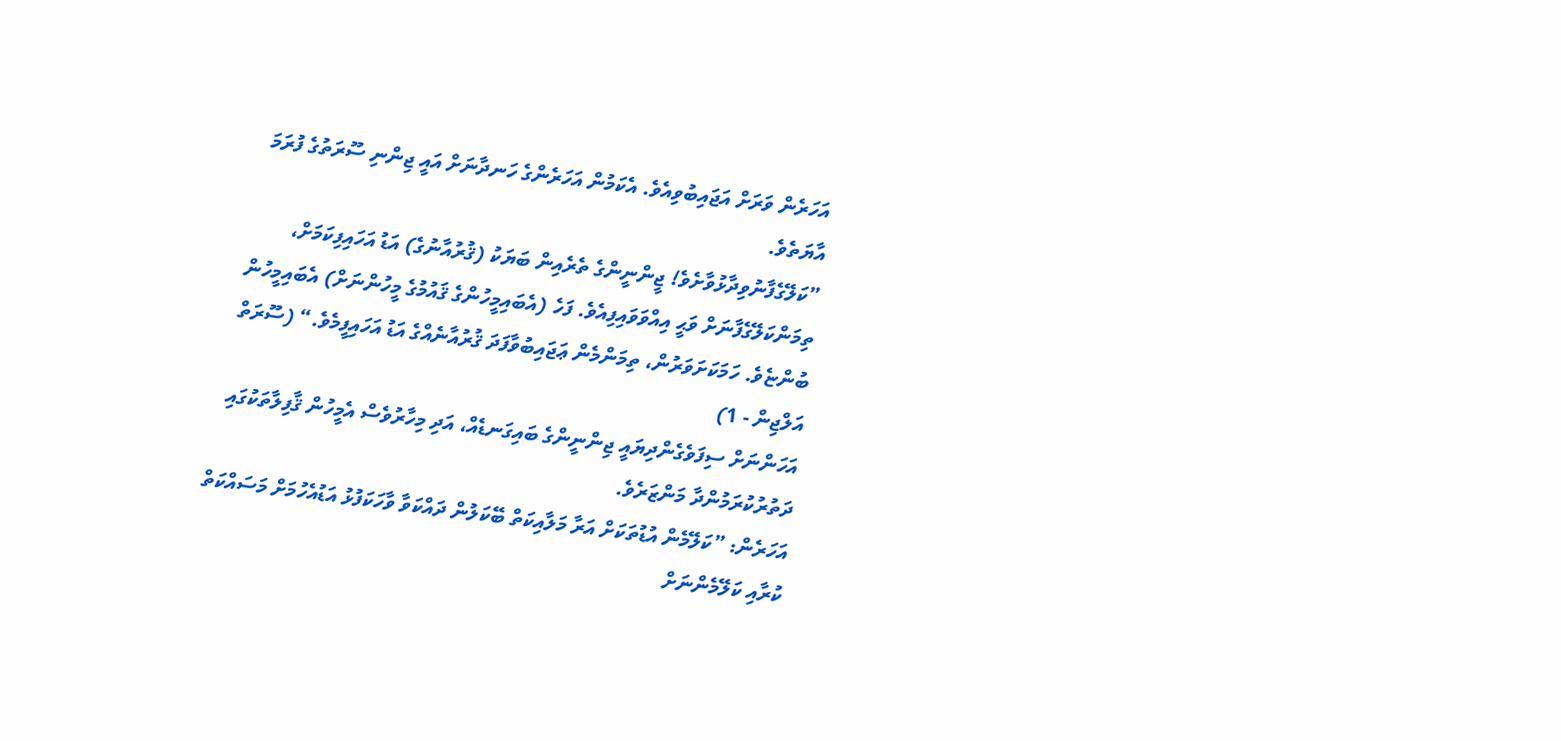އަހަރެން ވަރަށް އަޖައިބުވިއެވެ. އެކަމުން އަހަރެންގެ ހަނދާނަށް އައީ ޖިންނި ސޫރަތުގެ ފުރަމަ އާޔަތެވެ.
”ކަލޭގެފާނުވިދާޅުވާށެވެ! ޖީންނީންގެ ތެރެއިން ބަޔަކު (ޤުރުއާނުގެ) އަޑު އަހައިފިކަމަށް، ތިމަންކަލޭގެފާނަށް ވަޙީ އިއްވަވައިފިއެވެ. ފަހެ (އެބައިމީހުންގެ ޤައުމުގެ މީހުންނަށް) އެބައިމީހުން ބުންޏެވެ. ހަމަކަށަވަރުން، ތިމަންމެން ޢަޖައިބުވާފަދަ ޤުރުއާނެއްގެ އަޑު އަހައިފީމެވެ.“ (ސޫރަތް އަލްޖިން - 1)
އަހަންނަށް ސިފަވެގެންދިޔައީ ޖިންނީންގެ ބައިގަނޑެއް، އަދި މިހާރުވެސް އެމީހުން ޤާފިލާތަކުގައި ދަތުރުކުރަމުންދާ މަންޒަރެވެ.
އަހަރެން: ”ކަލޭމެން އުޑުތަކަށް އަރާ މަލާއިކަތް ބޭކަލުން ދައްކަވާ ވާހަކަފުޅު އަޑުއެހުމަށް މަސައްކަތް ކުރާއި ކަލޭމެންނަށް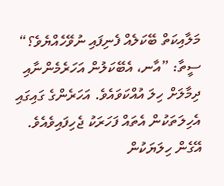މަލާއިކަތް ބޭކަލެއް ފެނިފައި ނުވޭހެއްޔެވެ؟“
ސީތާ: ”އާނ، އެބޭކަލުން އަހަރެމެންނާއި ދިމާލަށް ހިލަ އުއްކަވައެވެ. އަހަރެންގެ ގައިގައި އެހިލަތަކުން އެތައް ފަހަރަކު ޖެހިފައިވެއެވެ. އޭގެން ހިލަޔަކުން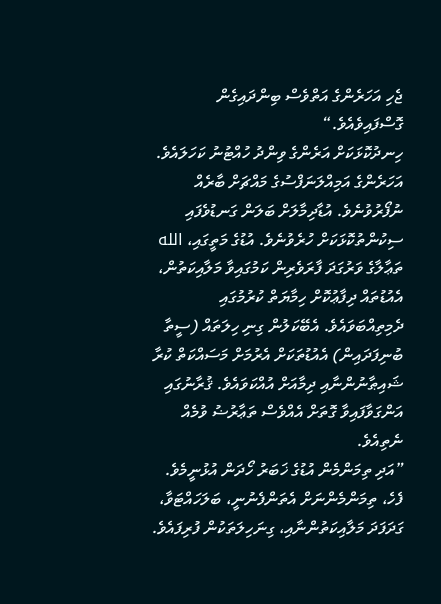ޖެހި އަހަރެންގެ އަތްވެސް ބިންދައިގެން ގޮސްފައިވެއެވެ.“
ހިނދުކޮޅަކަށް އަރެންގެ ވިންދު ހުއްޓުނު ކަހަލައެވެ. އަހަރެންގެ އަމިއްލަނަފްސުގެ މައްޗަށް ބާރެއް ނުފޯރުވުނެވެ. އުޑާދިމާލަށް ބަލަން ގަނޑުވެފައި ސިކުންތުކޮޅަކަށް ހުރެވުނެވެ. އުޑުގެ މަތީގައި، الله ތަޢާލާގެ ވަރުގަދަ ފާރަވެރިން ކަމުގައިވާ މަލާއިކަތުން، އެއުޑުތައް ދިފާޢުކޮށް ހިމާޔަތް ކުރުމުގައި ދެމިތިއްބަވައެވެ. އެބޭކަލުން ގިނި ހިލަތައް (ސީތާ ބުނިފަދައިން) އެއުޑުތަކަށް އެރުމަށް މަސައްކަތް ކުރާ ޝައިޠާނުންނާއި ދިމާއަށް އުއްކަވައެވެ. ޤުރާނުގައި އަންގަވާފައިވާ ގޮތަށް އެއްވެސް ތަޢާރުޟު ވުމެއް ނެތިއެވެ.
”އަދި ތިމަންމެން އުޑުގެ ޚަބަރު ހޯދަން އުޅުނީމެވެ. ފެހެ، ތިމަންމެންނަށް އެތަންފެނުނީ، ބަލަހައްޓަވާ، ގަދަފަދަ މަލާއިކަތުންނާއި، ގިނަހިލަތަކުން ފުރިފައެވެ.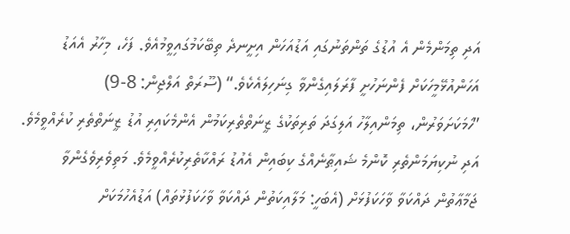އަދި ތިމަންމެން އެ އުޑުގެ ތަންތަނުގައި އަޑުއަހަން އިށީނދެ ތިބޭކަމުގައިވީމުއެވެ. ފަހެ، މިހާރު އެއަޑު އަހަންއުޅޭމީހަކަށް ފެންނަހުށީ ފާރަލައިގެންވާ ގިނަހިލައެކެވެ.“ (ސޫރަތް އަލްޖިން: 8-9)
”ހަމަކަށަވަރުން، ތިމަންއިލާހު އަލިގަދަ ތަރިތަކުގެ ޒީނަތްތެރިކަމުން އެންމެކައިރި އުޑު ޒީނަތްތެރި ކުރެއްވީމެވެ. އަދި ނުކިޔަމަންތެރި ކޮންމެ ޝައިޠާނެއްގެ ކިބައިން އެއުޑު ރައްކާތެރިކުރެއްވީމެވެ. މަތިވެރިވެގެންވާ ޖަމާޢާތުން ދައްކަވާ ވާހަކަފުޅަށް (އެބަހީ: މަލާއިކަތުން ދައްކަވާ ވާހަކަފުޅުތައް) އަޑުއެހުމަކަށް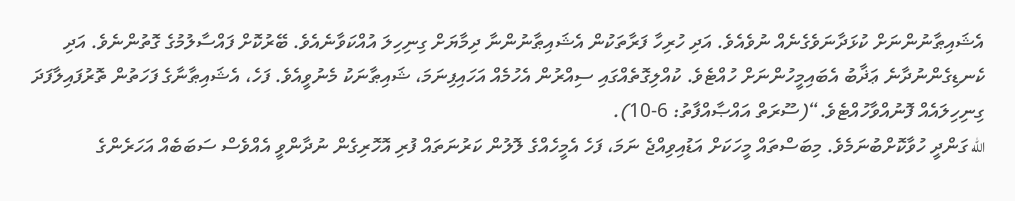އެޝައިޠާނުންނަށް ކުޅަދާނަވެގެނެއް ނުވެއެވެ. އަދި ހުރިހާ ފަރާތަކުން އެޝައިޠާނުންނާ ދިމާޔަށް ގިނިހިލަ އުއްކަވާނެއެވެ. ބޭރުކޮށް ފައްސާލުމުގެ ގޮތުންނެވެ. އަދި ކެނޑިގެންނުދާނެ ޢަޛާބު އެބައިމީހުންނަށް ހުއްޓެވެ. ކުއްލިގޮތެއްގައި ސިއްރުން އެހުމެއް އަހައިފިނަމަ، ޝައިޠާނަކު މެނުވީއެވެ. ފަހެ، އެޝައިޠާނާގެ ފަހަތުން ތޮރުފައިލާފަދަ ގިނިހިލައެއް ފޮނުއްވާހުއްޓެވެ.“(ސޫރަތް އައްޞާއްފާތު: 6-10).
الله ގަންދީ ހުވާކޮށްބުނަމެވެ. މިބަސްތައް މީހަކަށް އަޑުއިވިއްޖެ ނަމަ، ފަހެ އެމީހެއްގެ ލޮލުން ކަރުނަތައް ފުރި އޮހޮރިގެން ނުދާންވީ އެއްވެސް ސަބަބެއް އަހަރެންގެ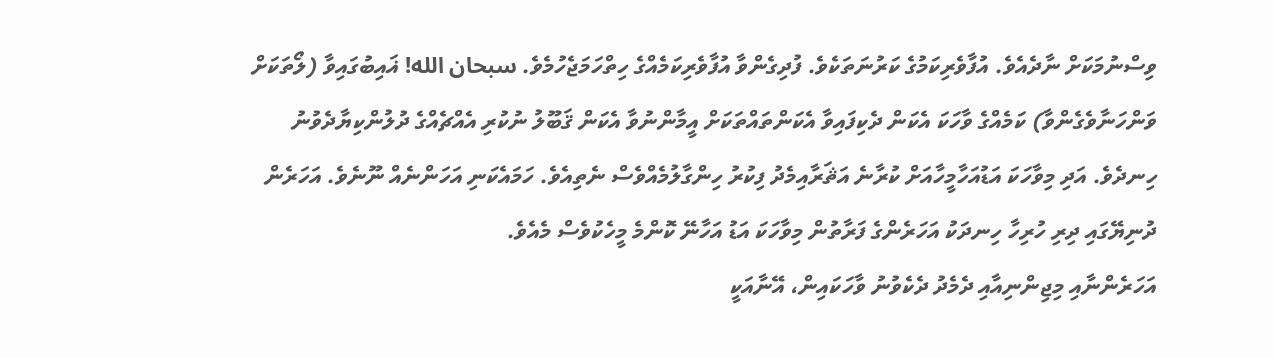ވިސްނުމަކަށް ނާދެއެވެ. އުފާވެރިކަމުގެ ކަރުނަތަކެވެ. ފުދިގެންވާ އުފާވެރިކަމެއްގެ ހިތްހަމަޖެހުމެވެ. سبحان الله! ޣައިބުގައިވާ (ލޯތަކަށް ވަންހަނާވެގެންވާ) ކަމެއްގެ ވާހަކަ އެކަން ދެކިފައިވާ އެކަންތައްތަކަށް އީމާންނުވާ އެކަން ޤަބޫލު ނުކުރި އެއްޗެއްގެ ދުލުންކިޔާދެވުނު ހިނދެވެ. އަދި މިވާހަކަ އަޑުއަހާމީހާއަށް ކުރާނެ އަޘަރާއިމެދު ފިކުރު ހިންގާލުމެއްވެސް ނެތިއެވެ. ހަމައެކަނި އަހަންނެއް ނޫނެވެ. އަހަރެން ދުނިޔޭގައި ދިރި ހުރިހާ ހިނދަކު އަހަރެންގެ ފަރާތުން މިވާހަކަ އަޑު އަހާނޭ ކޮންމެ މީހެކުވެސް މެއެވެ.
އަހަރެންނާއި މިޖިންނިއާއި ދެމެދު ދެކެވުނު ވާހަކައިން، އޭނާއަކީ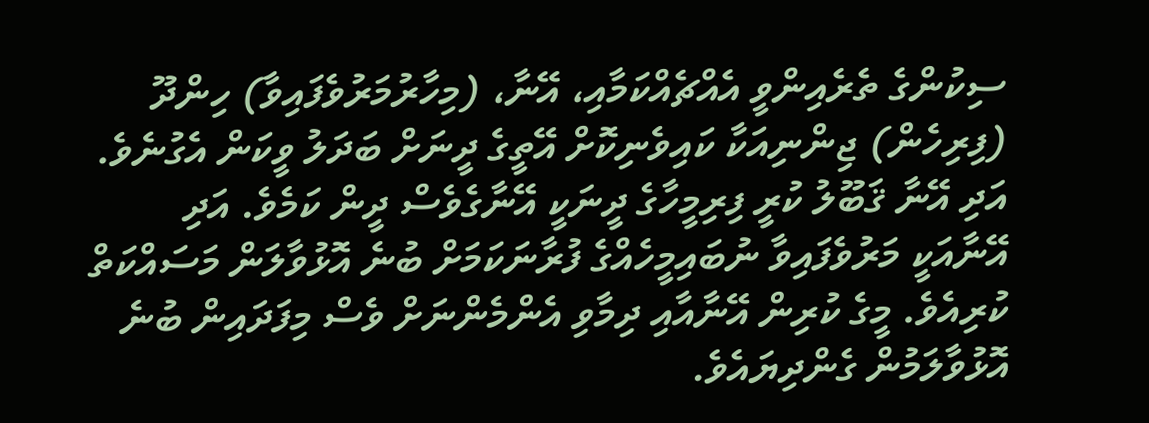ސިކުންގެ ތެރެއިންވީ އެއްޗެއްކަމާއި، އޭނާ، (މިހާރުމަރުވެފައިވާ) ހިންދޫ (ފިރިހެން) ޖިންނިއަކާ ކައިވެނިކޮށް އޭތީގެ ދީނަށް ބަދަލު ވީކަން އެގުނެވެ. އަދި އޭނާ ޤަބޫލު ކުރީ ފިރިމީހާގެ ދީނަކީ އޭނާގެވެސް ދީން ކަމެވެ. އަދި އޭނާއަކީ މަރުވެފައިވާ ނުބައިމީހެއްގެ ފުރާނަކަމަށް ބުނެ އޮޅުވާލަން މަސައްކަތް ކުރިއެވެ. މީގެ ކުރިން އޭނާއާއި ދިމާވި އެންމެންނަށް ވެސް މިފަދައިން ބުނެ އޮޅުވާލަމުން ގެންދިޔައެވެ.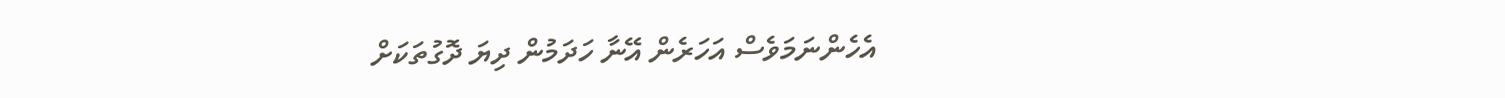އެހެންނަމަވެސް އަހަރެން އޭނާ ހަދަމުން ދިޔަ ދޮގުތަކަށް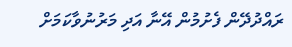ރައްދުދޭން ފެށުމުން އޭނާ އަދި މަރުނުވާކަމަށް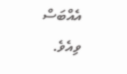އެއްބަސް ވިއެވެ.